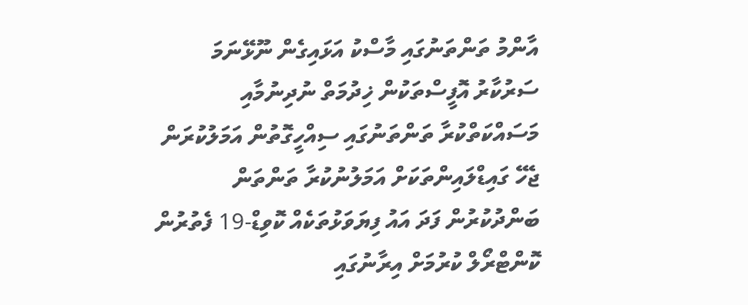އާންމު ތަންތަނުގައި މާސްކު އަޅައިގެން ނޫޅޭނަމަ ސަރުކާރު އޮފީސްތަކުން ޚިދުމަތް ނުދިނުމާއި މަސައްކަތްކުރާ ތަންތަނުގައި ސިއްހީގޮތުން އަމަލުކުރަން ޖެހޭ ގައިޑްލައިންތަކަށް އަމަލުނުކުރާ ތަންތަން ބަންދުކުރުން ފަދަ އައު ފިޔަވަޅުތަކެއް ކޮވިޑް-19 ފެތުރުން ކޮންޓްރޯލް ކުރުމަށް އިރާނުގައި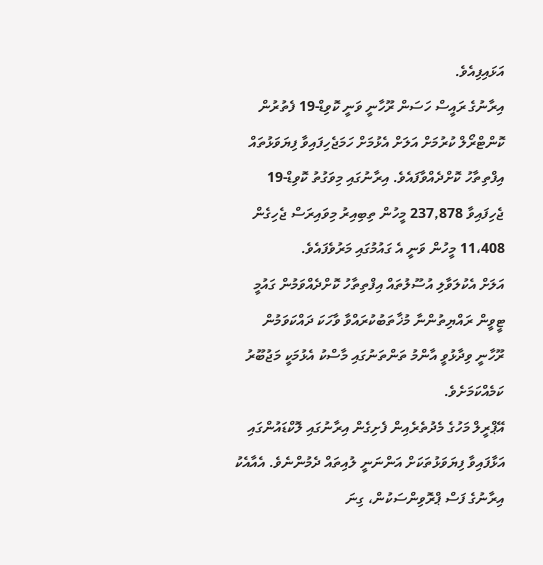އަޅައިފިއެވެ.
އިރާނުގެ ރައީސް ހަސަން ރޫހާނީ ވަނީ ކޮވިޑް-19 ފެތުރުން ކޮންޓްރޯލް ކުރުމަށް އަލަށް އެޅުމަށް ހަމަޖެހިފައިވާ ފިޔަވަޅުތައް އިފްތިތާހު ކޮށްދެއްވާފައެވެ. އިރާނުގައި މިވަގުތު ކޮވިޑް-19 ޖެހިފައިވާ 237,878 މީހުން ތިބިއިރު މިވައިރަސް ޖެހިގެން 11،408 މީހުން ވަނީ އެ ގައުމުގައި މަރުވެފައެވެ.
އަލަށް އެކުލަވާލި އުސޫލުތައް އިފްތިތާހު ކޮށްދެއްވަމުން ގައުމީ ޓީވީން ރައްޔިތުންނާ މުޚާތަބުކުރައްވާ ވާހަކަ ދައްކަވަމުން ރޫހާނީ ވިދާޅުވީ އާންމު ތަންތަނުގައި މާސްކު އެޅުމަކީ މަޖުބޫރު ކަމެއްކަމަށެވެ.
އޭޕްރީލް މަހުގެ މެދުތެރެއިން ފެށިގެން އިރާނުގައި ލޮކްޑައުންގައި އަޅާފައިވާ ފިޔަވަޅުތަކަށް އަންނަނީ ލުއިތައް ދެމުންނެވެ. އެއާއެކު އިރާނުގެ ފަސް ޕްރޮވިންސަކުން، ގިނަ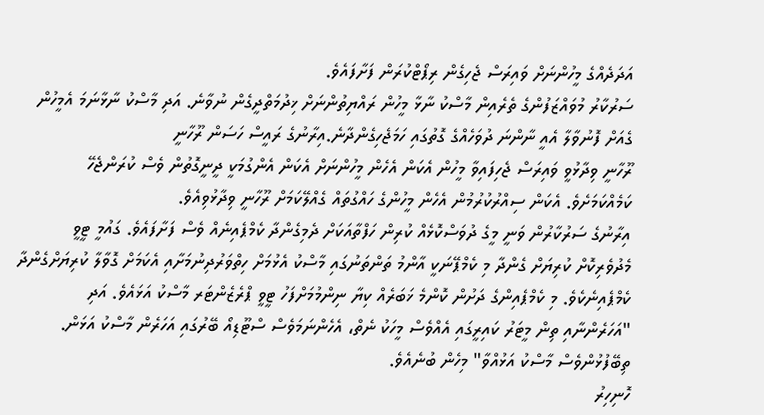އަދަދެއްގެ މީހުންނަށް ވައިރަސް ޖެހިގެން ރިޕޯޓްކުރަން ފަށާފައެވެ.
ސަރުކާރު މުވައްޒަފުންގެ ތެރެއިން މާސްކު ނާޅާ މީހުން ރައްޔިތުންނަށް ޚިދުމަތްދީގެން ނުވާނެ. އަދި މާސްކު ނާޅާނަމަ އެމީހުން ގެއަށް ފޮނުވާލާ އެއީ ނާންނަ ދުވަހެއްގެ ގޮތުގައި ހަމަޖެހިގެންދާނެ.އިރާނުގެ ރައީސް ހަސަން ރޫހާނީ
ރޫހާނީ ވިދާޅުވީ ވައިރަސް ޖެހިފައިވާ މީހުން އެކަން އެހެން މީހުންނަށް އެކަން އެންގުމަކީ ދީނީގޮތުން ވެސް ކުރަންޖެހޭ ކަމެއްކަމަށެވެ. އެކަން ސިއްރުކުރުމުން އެހެން މީހުންގެ ހައްގުތައް ގެއްލޭކަމަށް ރޫހާނީ ވިދާޅުވިއެވެ.
އިރާނުގެ ސަރުކާރުން ވަނީ މީގެ ދުވަސްކޮޅެއް ކުރިން ހަފްތާއަކަށް ދެމިގެންދާ ކެމްޕެއިނެއް ވެސް ފަށާފައެވެ. ގައުމީ ޓީވީ މެދުވެރިކޮށް ކުރިޔަށް ގެންދާ މި ކެމްޕޭނަކީ އާންމު ތަންތަނުގައި މާސްކު އެޅުމަށް ހިތްވަރުދިނުމަށާއި އެކަމަށް ގޮވާލާ ކުރިޔަށްގެންދާ ކެމްޕެއިނެކެވެ. މި ކެމްޕެއިންގެ ދަށުން ކޮންމެ ޚަބަރެއް ކިޔާ ނިންމުމަށްފަހު ޓީވީ ޕްރެޒެންޓަރ މާސްކު އަޅައެވެ. އަދި "އަހަރެންނާއި ތިން މީޓަރު ކައިރީގައި އެއްވެސް މީހަކު ނެތް، އެހެންނަމަވެސް ސްޓޫޑިއޯ ބޭރުގައި އަހަރެން މާސްކު އަޅަން. ތިބޭފުޅުންވެސް މާސްކު އަޅުއްވާ" މިހެން ބުނެއެވެ.
ހޮނިހިރު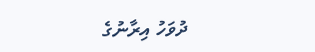ދުވަހު އިރާނުގެ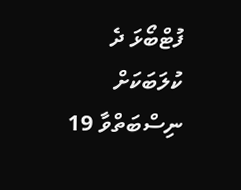ފުޓްބޯޅަ ދެ ކުލަބަކަށް ނިސްބަތްވާ 19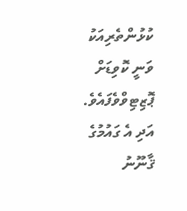ކުޅުންތެރިއަކު ވަނީ ކޮވިޑަށް ޕޮޒިޓިވްވެފައެވެ. އަދި އެ ގައުމުގެ ޤާނޫނު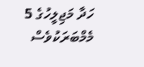ހަދާ މަޖިލީހުގެ 5 މެމްބަރަކުވެސް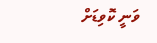ވަނީ ކޮވިޑަށް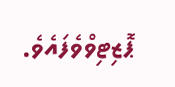ޕޮޒިޓިވްވެފައެވެ.